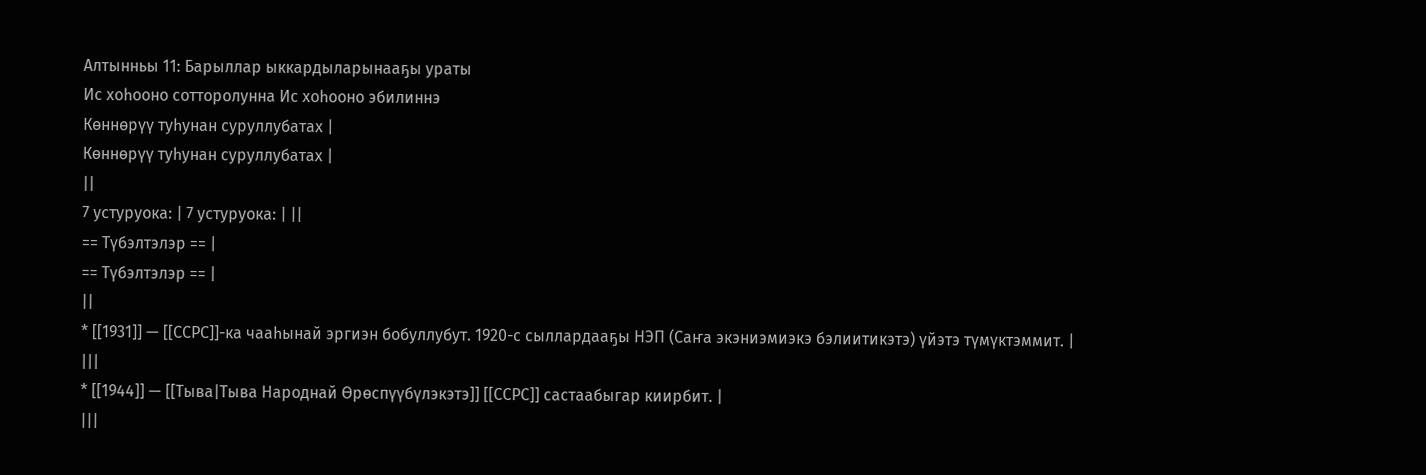Алтынньы 11: Барыллар ыккардыларынааҕы ураты
Ис хоһооно сотторолунна Ис хоһооно эбилиннэ
Көннөрүү туһунан суруллубатах |
Көннөрүү туһунан суруллубатах |
||
7 устуруока: | 7 устуруока: | ||
== Түбэлтэлэр == |
== Түбэлтэлэр == |
||
* [[1931]] — [[ССРС]]-ка чааһынай эргиэн бобуллубут. 1920-с сыллардааҕы НЭП (Саҥа экэниэмиэкэ бэлиитикэтэ) үйэтэ түмүктэммит. |
|||
* [[1944]] — [[Тыва|Тыва Народнай Өрөспүүбүлэкэтэ]] [[ССРС]] састаабыгар киирбит. |
|||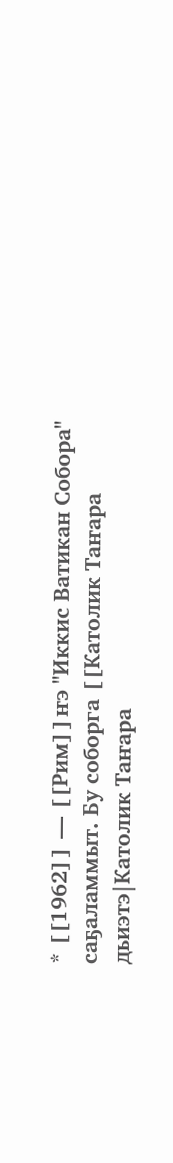* [[1962]] — [[Рим]]ҥэ ''Иккис Ватикан Собора'' саҕаламмыт. Бу соборга [[Католик Таҥара дьиэтэ|Католик Таҥара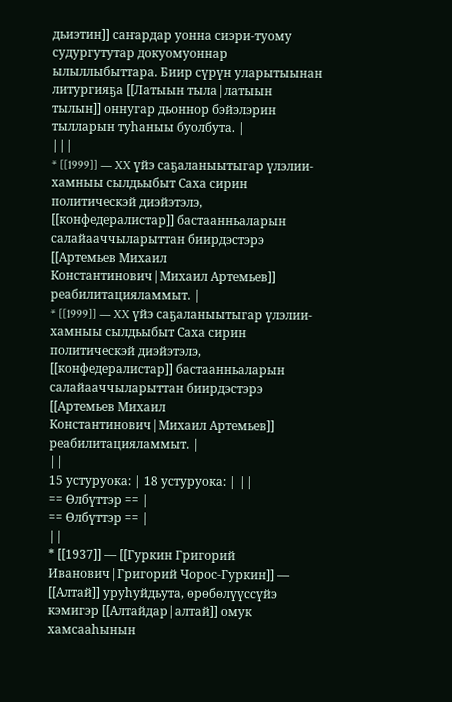дьиэтин]] саҥардар уонна сиэри-туому судургутутар докуомуоннар ылыллыбыттара. Биир сүрүн уларытыынан литургияҕа [[Латыын тыла|латыын тылын]] оннугар дьоннор бэйэлэрин тылларын туһаныы буолбута. |
|||
* [[1999]] — XX үйэ саҕаланыытыгар үлэлии-хамныы сылдьыбыт Саха сирин политическэй диэйэтэлэ, [[конфедералистар]] бастаанньаларын салайааччыларыттан биирдэстэрэ [[Артемьев Михаил Константинович|Михаил Артемьев]] реабилитацияламмыт. |
* [[1999]] — XX үйэ саҕаланыытыгар үлэлии-хамныы сылдьыбыт Саха сирин политическэй диэйэтэлэ, [[конфедералистар]] бастаанньаларын салайааччыларыттан биирдэстэрэ [[Артемьев Михаил Константинович|Михаил Артемьев]] реабилитацияламмыт. |
||
15 устуруока: | 18 устуруока: | ||
== Өлбүттэр == |
== Өлбүттэр == |
||
* [[1937]] — [[Гуркин Григорий Иванович|Григорий Чорос-Гуркин]] — [[Алтай]] уруһуйдьута, өрөбөлүүссүйэ кэмигэр [[Алтайдар|алтай]] омук хамсааһынын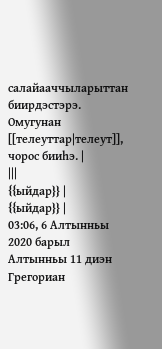салайааччыларыттан биирдэстэрэ. Омугунан [[телеуттар|телеут]], чорос бииһэ. |
|||
{{ыйдар}} |
{{ыйдар}} |
03:06, 6 Алтынньы 2020 барыл
Алтынньы 11 диэн Грегориан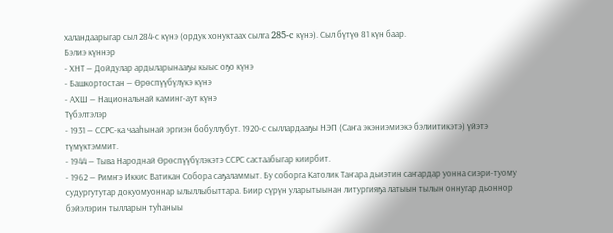халандаарыгар сыл 284-с күнэ (ордук хонуктаах сылга 285-c күнэ). Сыл бүтүө 81 күн баар.
Бэлиэ күннэр
- ХНТ — Дойдулар ардыларынааҕы кыыс оҕо күнэ
- Башкортостан — Өрөспүүбүлүкэ күнэ
- АХШ — Национальнай каминг-аут күнэ
Түбэлтэлэр
- 1931 — ССРС-ка чааһынай эргиэн бобуллубут. 1920-с сыллардааҕы НЭП (Саҥа экэниэмиэкэ бэлиитикэтэ) үйэтэ түмүктэммит.
- 1944 — Тыва Народнай Өрөспүүбүлэкэтэ ССРС састаабыгар киирбит.
- 1962 — Римҥэ Иккис Ватикан Собора саҕаламмыт. Бу соборга Католик Таҥара дьиэтин саҥардар уонна сиэри-туому судургутутар докуомуоннар ылыллыбыттара. Биир сүрүн уларытыынан литургияҕа латыын тылын оннугар дьоннор бэйэлэрин тылларын туһаныы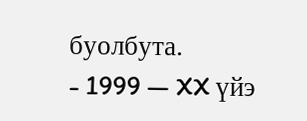буолбута.
- 1999 — XX үйэ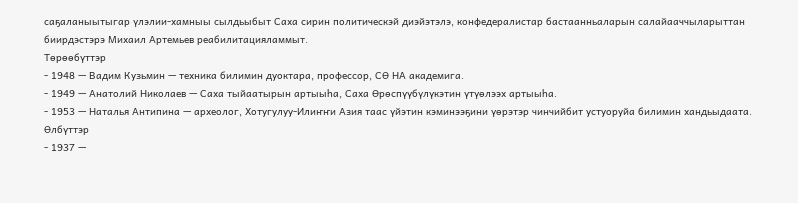саҕаланыытыгар үлэлии-хамныы сылдьыбыт Саха сирин политическэй диэйэтэлэ, конфедералистар бастаанньаларын салайааччыларыттан биирдэстэрэ Михаил Артемьев реабилитацияламмыт.
Төрөөбүттэр
- 1948 — Вадим Кузьмин — техника билимин дуоктара, профессор, СӨ НА академига.
- 1949 — Анатолий Николаев — Саха тыйаатырын артыыһа, Саха Өрөспүүбүлүкэтин үтүөлээх артыыһа.
- 1953 — Наталья Антипина — археолог, Хотугулуу-Илиҥҥи Азия таас үйэтин кэминээҕини үөрэтэр чинчийбит устуоруйа билимин хандьыдаата.
Өлбүттэр
- 1937 —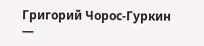Григорий Чорос-Гуркин —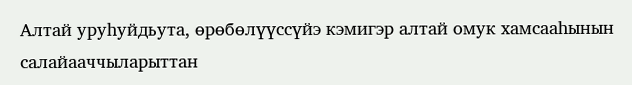Алтай уруһуйдьута, өрөбөлүүссүйэ кэмигэр алтай омук хамсааһынын салайааччыларыттан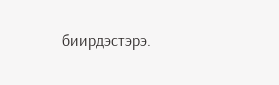биирдэстэрэ.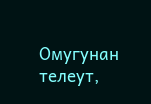Омугунан телеут,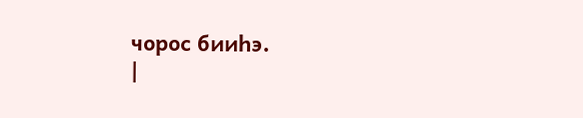чорос бииһэ.
|